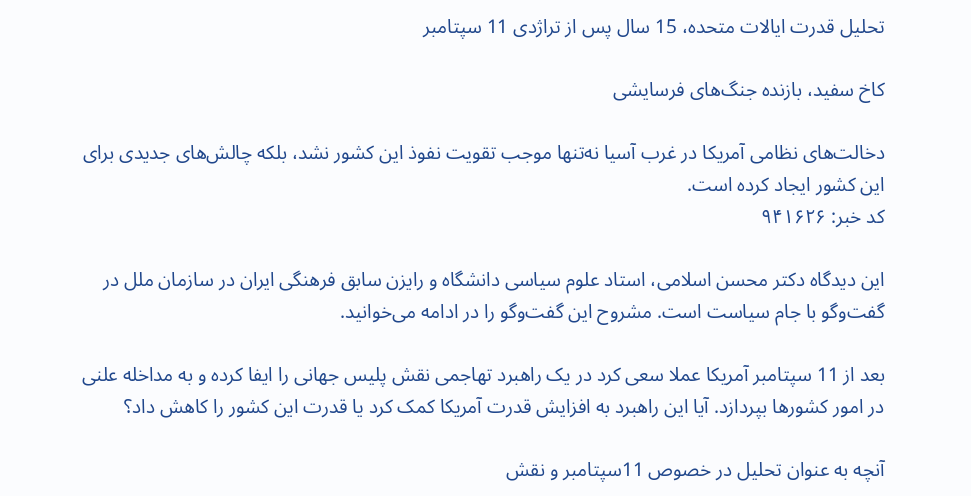تحلیل قدرت ایالات متحده، 15 سال پس از تراژدی 11 سپتامبر

کاخ سفید، بازنده جنگ‌های فرسایشی

دخالت‌های نظامی آمریکا در غرب آسیا نه‌تنها موجب تقویت نفوذ این کشور نشد، بلکه چالش‌های جدیدی برای این کشور ایجاد کرده است.
کد خبر: ۹۴۱۶۲۶

این دیدگاه دکتر محسن اسلامی، استاد علوم سیاسی دانشگاه و رایزن سابق فرهنگی ایران در سازمان ملل در گفت‌وگو با جام سیاست است. مشروح این گفت‌وگو را در ادامه می‌خوانید.

بعد از 11 سپتامبر آمریکا عملا سعی کرد در یک راهبرد تهاجمی نقش پلیس جهانی را ایفا کرده و به مداخله علنی در امور کشورها بپردازد. آیا این راهبرد به افزایش قدرت آمریکا کمک کرد یا قدرت این کشور را کاهش داد؟

آنچه به عنوان تحلیل در خصوص 11سپتامبر و نقش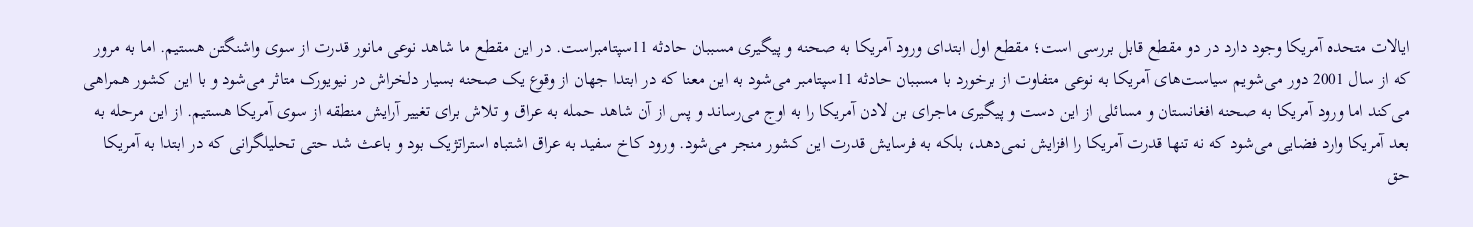ایالات متحده آمریکا وجود دارد در دو مقطع قابل بررسی است؛ مقطع اول ابتدای ورود آمریکا به صحنه و پیگیری مسببان حادثه 11سپتامبراست. در این مقطع ما شاهد نوعی مانور قدرت از سوی واشنگتن هستیم. اما به مرور که از سال 2001 دور می‌شویم سیاست‌های آمریکا به نوعی متفاوت از برخورد با مسببان حادثه 11سپتامبر می‌شود به این معنا که در ابتدا جهان از وقوع یک صحنه بسیار دلخراش در نیویورک متاثر می‌شود و با این کشور همراهی می‌کند اما ورود آمریکا به صحنه افغانستان و مسائلی از این دست و پیگیری ماجرای بن لادن آمریکا را به اوج می‌رساند و پس از آن شاهد حمله به عراق و تلاش برای تغییر آرایش منطقه از سوی آمریکا هستیم. از این مرحله به بعد آمریکا وارد فضایی می‌شود که نه تنها قدرت آمریکا را افزایش نمی‌دهد، بلکه به فرسایش قدرت این کشور منجر می‌شود. ورود کاخ سفید به عراق اشتباه استراتژیک بود و باعث شد حتی تحلیلگرانی که در ابتدا به آمریکا حق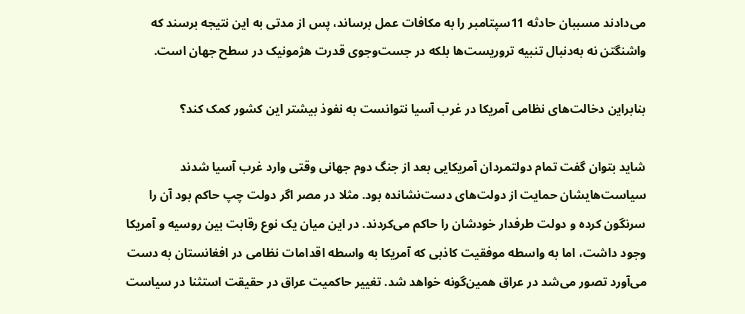می‌دادند مسببان حادثه 11سپتامبر را به مکافات عمل برساند، پس از مدتی به این نتیجه برسند که واشنگتن نه به‌دنبال تنبیه تروریست‌ها بلکه در جست‌وجوی قدرت هژمونیک در سطح جهان است.

بنابراین دخالت‌های نظامی آمریکا در غرب آسیا نتوانست به نفوذ بیشتر این کشور کمک کند؟

شاید بتوان گفت تمام دولتمردان آمریکایی بعد از جنگ دوم جهانی وقتی وارد غرب آسیا شدند سیاست‌هایشان حمایت از دولت‌های دست‌نشانده بود. مثلا در مصر اگر دولت چپ حاکم بود آن را سرنگون کرده و دولت طرفدار خودشان را حاکم می‌کردند. در این میان یک نوع رقابت بین روسیه و آمریکا وجود داشت، اما به واسطه موفقیت کاذبی که آمریکا به واسطه اقدامات نظامی در افغانستان به دست می‌آورد تصور می‌شد در عراق همین‌گونه خواهد شد. تغییر حاکمیت عراق در حقیقت استثنا در سیاست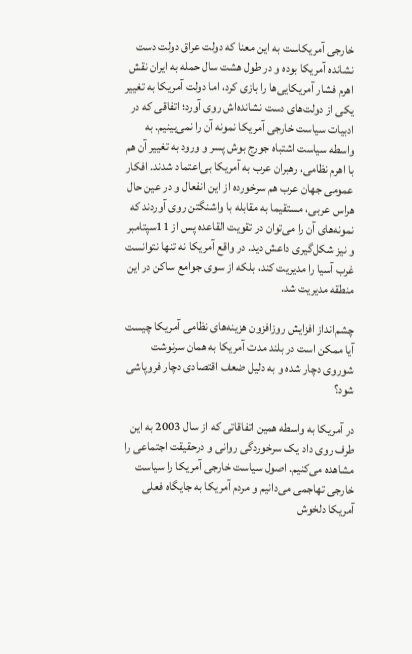خارجی آمریکاست به این معنا که دولت عراق دولت دست نشانده آمریکا بوده و در طول هشت سال حمله به ایران نقش اهرم فشار آمریکایی‌ها را بازی کرد، اما دولت آمریکا به تغییر یکی از دولت‌های دست نشانده‌اش روی آورد؛ اتفاقی که در ادبیات سیاست خارجی آمریکا نمونه آن را نمی‌بینیم. به واسطه سیاست اشتباه جورج بوش پسر و ورود به تغییر آن هم با اهرم نظامی، رهبران عرب به آمریکا بی‌اعتماد شدند. افکار عمومی جهان عرب هم سرخورده از این انفعال و در عین حال هراس عربی، مستقیما به مقابله با واشنگتن روی آوردند که نمونه‌های آن را می‌توان در تقویت القاعده پس از 11سپتامبر و نیز شکل‌گیری داعش دید. در واقع آمریکا نه تنها نتوانست غرب آسیا را مدیریت کند، بلکه از سوی جوامع ساکن در این منطقه مدیریت شد.

چشم‌انداز افزایش روزافزون هزینه‌های نظامی آمریکا چیست آیا ممکن است در بلند مدت آمریکا به همان سرنوشت شوروی دچار شده و به دلیل ضعف اقتصادی دچار فروپاشی شود؟

در آمریکا به واسطه همین اتفاقاتی که از سال 2003 به این طرف روی داد یک سرخوردگی روانی و درحقیقت اجتماعی را مشاهده می‌کنیم. اصول سیاست خارجی آمریکا را سیاست خارجی تهاجمی می‌دانیم و مردم آمریکا به جایگاه فعلی آمریکا دلخوش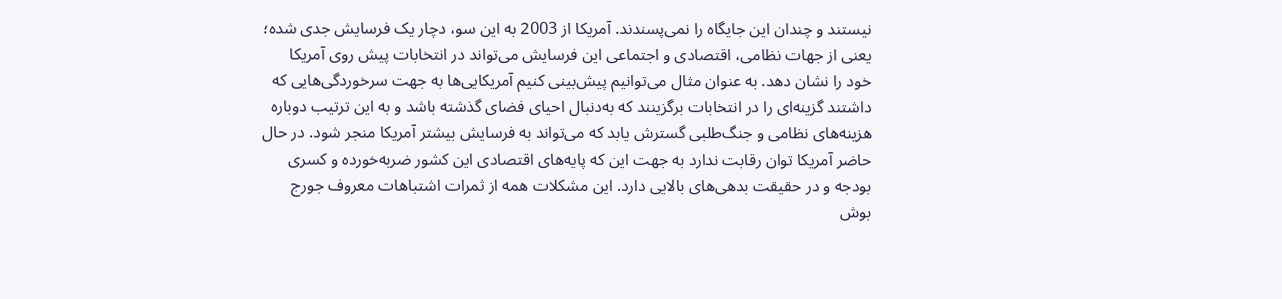نیستند و چندان این جایگاه را نمی‌پسندند. آمریکا از 2003 به این سو، دچار یک فرسایش جدی شده؛ یعنی از جهات نظامی، اقتصادی و اجتماعی این فرسایش می‌تواند در انتخابات پیش روی آمریکا خود را نشان دهد. به عنوان مثال می‌توانیم پیش‌بینی کنیم آمریکایی‌ها به جهت سرخوردگی‌هایی که داشتند گزینه‌ای را در انتخابات برگزینند که به‌دنبال احیای فضای گذشته باشد و به این ترتیب دوباره هزینه‌های نظامی و جنگ‌طلبی گسترش یابد که می‌تواند به فرسایش بیشتر آمریکا منجر شود. در حال حاضر آمریکا توان رقابت ندارد به جهت این که پایه‌های اقتصادی این کشور ضربه‌خورده و کسری بودجه و در حقیقت بدهی‌های بالایی دارد. این مشکلات همه از ثمرات اشتباهات معروف جورج بوش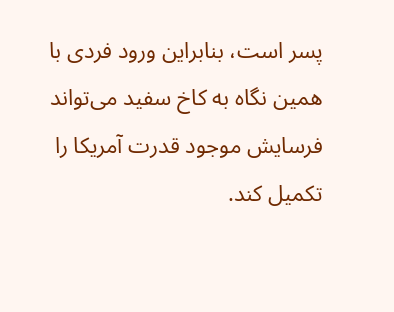پسر است، بنابراین ورود فردی با همین نگاه به کاخ سفید می‌تواند فرسایش موجود قدرت آمریکا را تکمیل کند.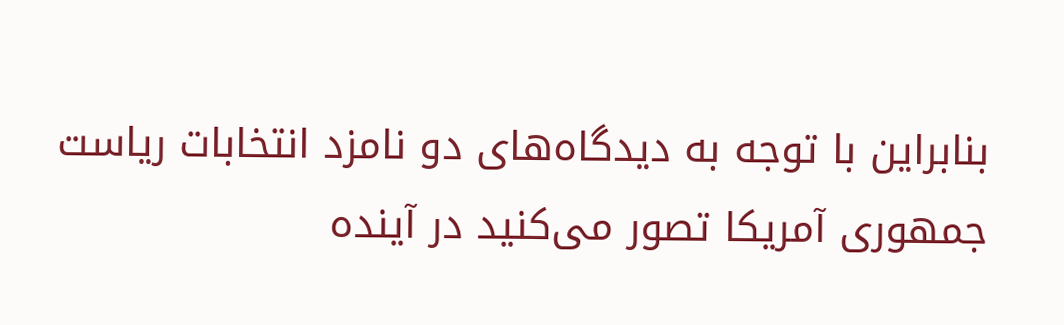بنابراین با توجه به دیدگاه‌های دو نامزد انتخابات ریاست جمهوری آمریکا تصور می‌کنید در آینده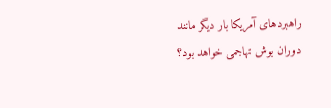راهبردهای آمریکا بار دیگر مانند دوران بوش تهاجمی خواهد بود؟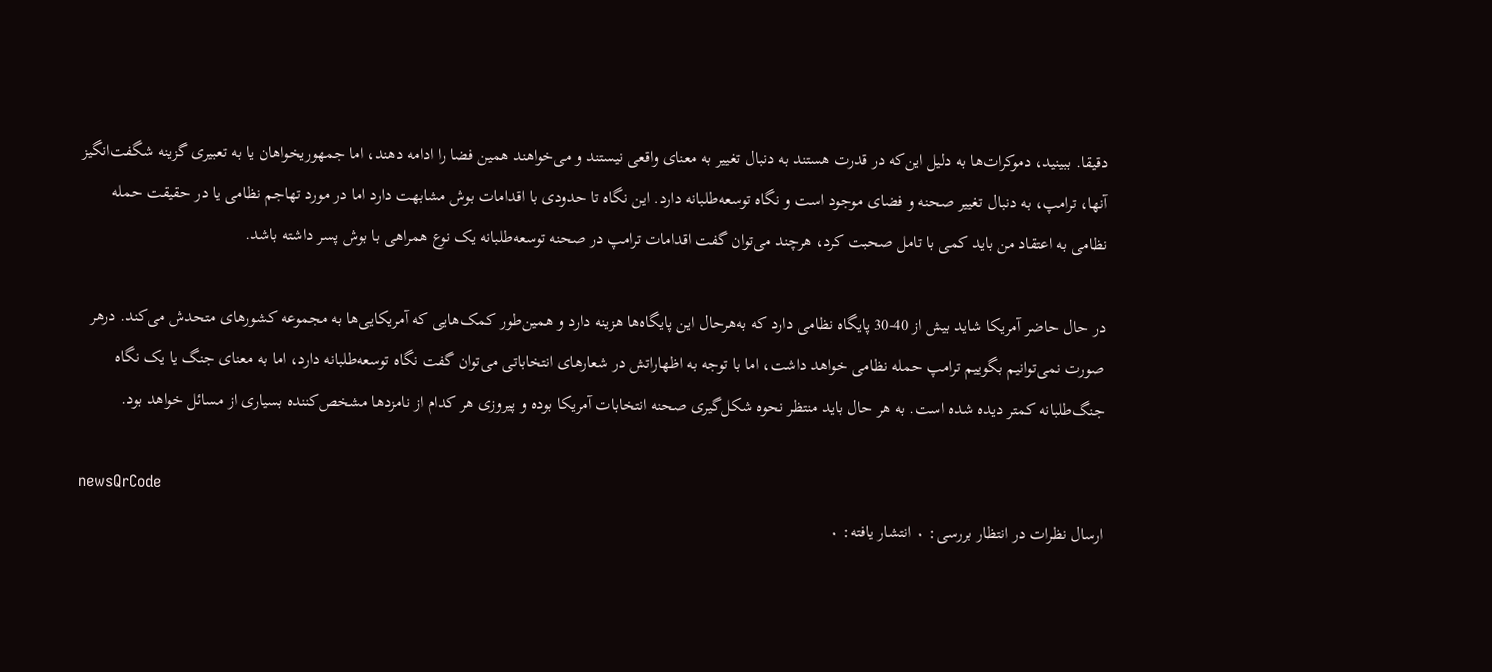دقیقا. ببینید، دموکرات‌ها به دلیل این‌که در قدرت هستند به دنبال تغییر به معنای واقعی نیستند و می‌خواهند همین فضا را ادامه دهند، اما جمهوریخواهان یا به تعبیری گزینه شگفت‌انگیز آنها، ترامپ، به دنبال تغییر صحنه و فضای موجود است و نگاه‌ توسعه‌طلبانه دارد. این نگاه تا حدودی با اقدامات بوش مشابهت دارد اما در مورد تهاجم نظامی یا در حقیقت حمله نظامی به اعتقاد من باید کمی با تامل صحبت کرد، هرچند می‌توان گفت اقدامات ترامپ در صحنه توسعه‌طلبانه یک نوع همراهی با بوش پسر داشته باشد.

در حال حاضر آمریکا شاید بیش از 40-30 پایگاه نظامی دارد که به‌هرحال این پایگاه‌ها هزینه دارد و همین‌طور کمک‌هایی که آمریکایی‌ها به مجموعه کشورهای متحدش می‌کند. درهر صورت نمی‌توانیم بگوییم ترامپ حمله نظامی خواهد داشت، اما با توجه به اظهاراتش در شعارهای انتخاباتی می‌توان گفت نگاه توسعه‌طلبانه دارد، اما به معنای جنگ یا یک نگاه جنگ‌طلبانه کمتر دیده شده است. به هر حال باید منتظر نحوه شکل‌گیری صحنه انتخابات آمریکا بوده و پیروزی هر کدام از نامزدها مشخص‌کننده بسیاری از مسائل خواهد بود.

newsQrCode
ارسال نظرات در انتظار بررسی: ۰ انتشار یافته: ۰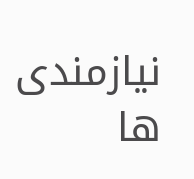نیازمندی ها